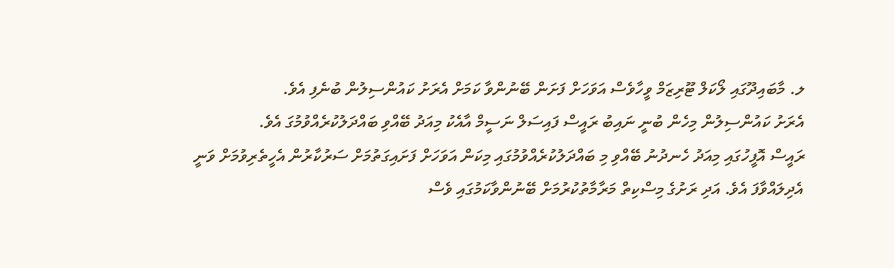ލ. މާބައިދޫގައި ލޯކަލް ޓޫރިޒަމް ވީހާވެސް އަވަހަށް ފަށަން ބޭނުންވާ ކަމަށް އެރަށު ކައުންސިލުން ބުނެފި އެވެ.
އެރަށު ކައުންސިލުން މިހެން ބުނީ ނައިބު ރައީސް ފައިސަލް ނަސީމް އާއެކު މިއަދު ބޭއްވި ބައްދަލުކުރެއްވުމުގަ އެވެ.
ރައީސް އޮފީހުގައި މިއަދު ހެނދުނު ބޭއްވި މި ބައްދަލުކުރެއްވުމުގައި މިކަން އަވަހަށް ފަށައިގަތުމަށް ސަރުކާރުން އެހީތެރިވުމަށް ވަނީ އެދިލައްވާފަ އެވެ. އަދި ރަށުގެ މިސްކިތް މަރާމާތުކުރުމަށް ބޭނުންވާކަމުގައި ވެސް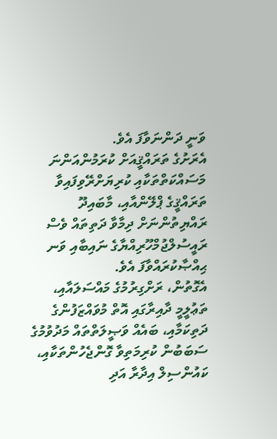ވަނީ ދަންނަވާފަ އެވެ.
އެރަށުގެ ތަރައްޤީއަށް ކުރަމުންއަންނަ މަސައްކަތްތަކާއި ކުރިޔަށްރޭވިފައިވާ ތަރައްޤީގެ ޕްލޭންއާއި، މާބައިދޫ ރައްޔިތުންނަށް ދިމާވާ ދަތިތައް ވެސް ރައީސުލްޖުމްހޫރިއްޔާގެ ނައިބާއި ވަނ ޙިއްޞާކުރައްވާފަ އެވެ.
އެގޮތުން، ރަށްގިރުމުގެ މައްސަލައާއި، ތަޢުލީމީ ދާއިރާގައި އޮތް މުވައްޒަފުންގެ ދަތިކަމާއި، ބައެއް ވަޞީލަތްތައް މަދުވުމުގެ ސަބަބުން ކުރިމަތިވާ ގޮންޖެހުންތަކާއި، ކައުންސިލް އިދާރާ އަދި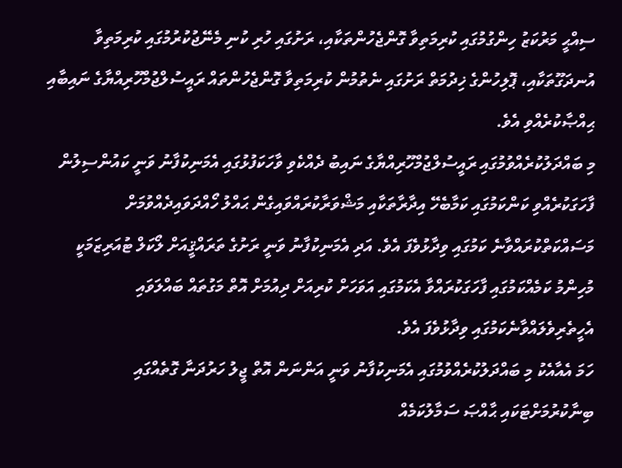ސިއްޙީ މަރުކަޒު ހިންގުމުގައި ކުރިމަތިވާ ގޮންޖެހުންތަކާއި، ރަށުގައި ހުރި ކުނި މެނޭޖުކުރުމުގައި ކުރިމަތިވާ އުނދަގޫތަކާއި، ޕޮލިހުންގެ ޚިދުމަތް ރަށުގައި ނެތުމުން ކުރިމަތިވާ ގޮންޖެހުންތައް ރައީސުލްޖުމްހޫރިއްޔާގެ ނައިބާއި ޙިއްޞާކުރެއްވި އެވެ.
މި ބައްދަލުކުރެއްވުމުގައި ރައީސުލްޖުމްހޫރިއްޔާގެ ނައިބު ދެއްކެވި ވާހަކަފުޅުގައި އެމަނިކުފާނު ވަނީ ކައުންސިލުން ފާހަގަކުރެއްވި ކަންކަމުގައި ކަމާބެހޭ އިދާރާތަކާއި މަޝްވަރާކުރައްވައިގެން ޙައްލު ހޯއްދަވައިދެއްވުމަށް މަސައްކަތްކުރައްވާނެ ކަމުގައި ވިދާޅުވެފަ އެވެ. އަދި އެމަނިކުފާނު ވަނީ ރަށުގެ ތަރައްޤީއަށް ލޯކަލް ޓުއަރިޒަމަކީ މުހިންމު ކަމެއްކަމުގައި ފާހަގަކުރައްވާ އެކަމުގައި އަވަހަށް ކުރިއަށް ދިއުމަށް އޮތް މަގުތައް ބައްލަވައި އެހީތެރިވެލައްވާނެކަމުގައި ވިދާޅުވެފަ އެވެ.
ހަމަ އެއާއެކު މި ބައްދަލުކުރެއްވުމުގައި އެމަނިކުފާނު ވަނީ އަންނަން އޮތް ޖީލު ހަރުދަނާ ގޮތެއްގައި ބިނާކުރުމަށްޓަކައި ޙާއްޞަ ސަމާލުކަމެއް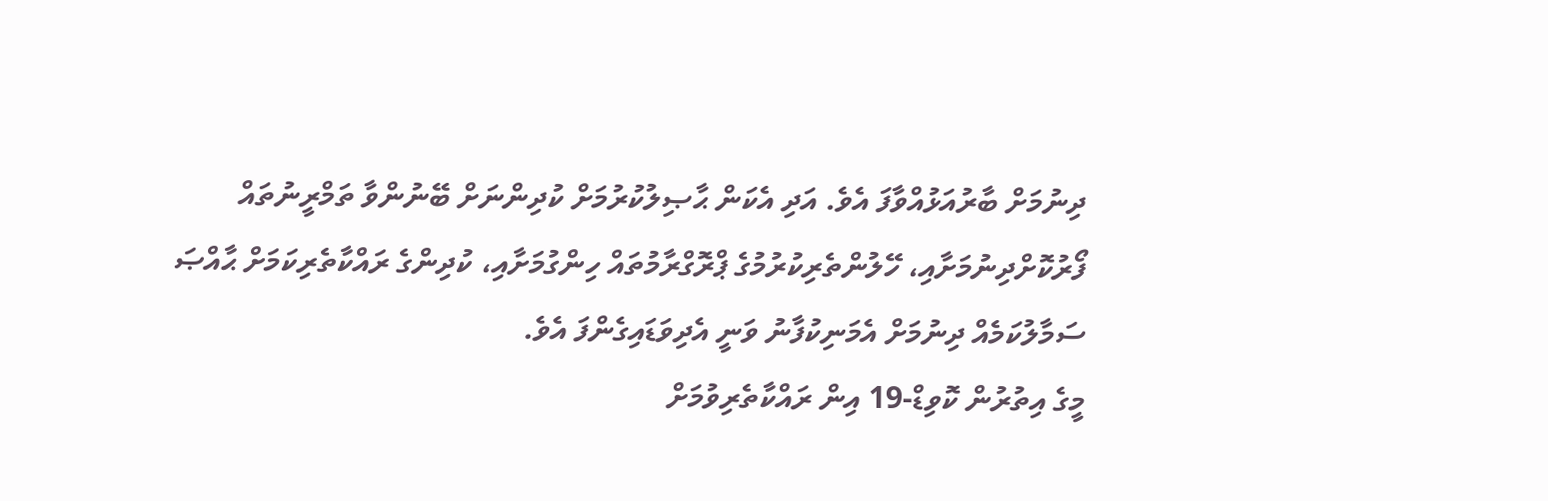ދިނުމަށް ބާރުއަޅުއްވާފަ އެވެ. އަދި އެކަން ޙާޞިލުކުރުމަށް ކުދިންނަށް ބޭނުންވާ ތަމްރީނުތައް ފޯރުކޮށްދިނުމަށާއި، ހޭލުންތެރިކުރުމުގެ ޕްރޮގްރާމުތައް ހިންގުމަށާއި، ކުދިންގެ ރައްކާތެރިކަމަށް ޙާއްޞަ ސަމާލުކަމެއް ދިނުމަށް އެމަނިކުފާނު ވަނީ އެދިވަޑައިގެންފަ އެވެ.
މީގެ އިތުރުން ކޮވިޑް-19 އިން ރައްކާތެރިވުމަށް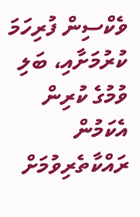ވެކްސިން ފުރިހަމަ ކުރުމަށާއި، ބަލި ވުމުގެ ކުރިން އެކަމުން ރައްކާތެރިވުމަށް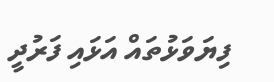ފިޔަވަޅުތައް އަޅައި ފަރުދީ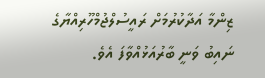ޒިންމާ އަދާކުރުމަށް ރައީސުލްޖުމްހޫރިއްޔާގެ ނައިބު ވަނީ ބާރުއަޅުއްވާފަ އެވެ.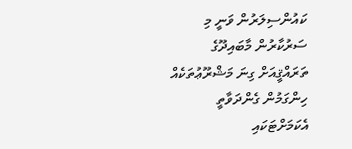ކައުންސިލަރުން ވަނީ މި ސަރުކާރުން މާބައިދޫގެ ތަރައްޤީއަށް ގިނަ މަޝްރޫޢުތަކެއް ހިންގަމުން ގެންދަވާތީ އެކަމަށްޓަކައި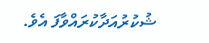ޝުކުރުއަދާކުރައްވާފަ އެވެ.